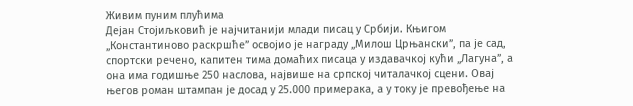Живим пуним плућима
Дејан Стојиљковић је најчитанији млади писац у Србији. Књигом „Константиново раскршће” освојио је награду „Милош Црњански”, па је сад, спортски речено, капитен тима домаћих писаца у издавачкој кући „Лагуна”, а она има годишње 250 наслова, највише на српској читалачкој сцени. Овај његов роман штампан је досад у 25.000 примерака, а у току је превођење на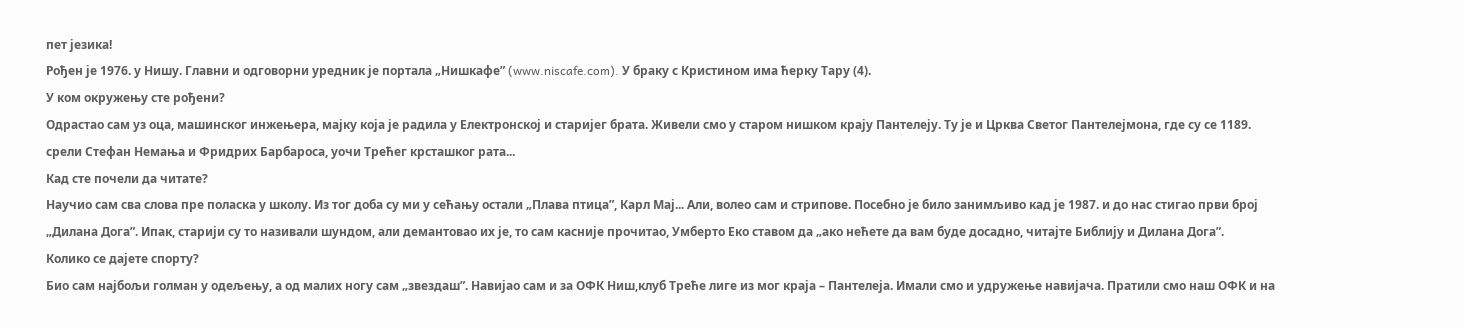пет језика!
Рођен је 1976. у Нишу. Главни и одговорни уредник је портала „Нишкафе” (www.niscafe.com). У браку с Кристином има ћерку Тару (4).
У ком окружењу сте рођени?
Одрастао сам уз оца, машинског инжењера, мајку која је радила у Електронској и старијег брата. Живели смо у старом нишком крају Пантелеју. Ту је и Црква Светог Пантелејмона, где су се 1189. срели Стефан Немања и Фридрих Барбароса, уочи Трећег крсташког рата...
Кад сте почели да читате?
Научио сам сва слова пре поласка у школу. Из тог доба су ми у сећању остали „Плава птица”, Карл Мај... Али, волео сам и стрипове. Посебно је било занимљиво кад је 1987. и до нас стигао први број „Дилана Дога”. Ипак, старији су то називали шундом, али демантовао их је, то сам касније прочитао, Умберто Еко ставом да „ако нећете да вам буде досадно, читајте Библију и Дилана Дога”.
Колико се дајете спорту?
Био сам најбољи голман у одељењу, а од малих ногу сам „звездаш”. Навијао сам и за ОФК Ниш,клуб Треће лиге из мог краја – Пантелеја. Имали смо и удружење навијача. Пратили смо наш ОФК и на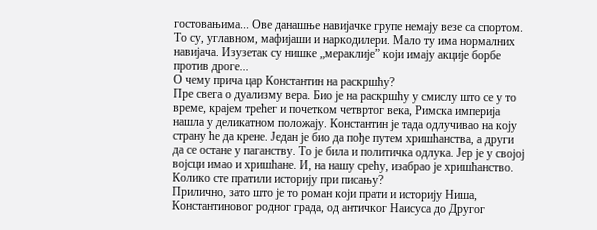гостовањима... Ове данашње навијачке групе немају везе са спортом. То су, углавном, мафијаши и наркодилери. Мало ту има нормалних навијача. Изузетак су нишке „мераклије” који имају акције борбе против дроге...
О чему прича цар Константин на раскршћу?
Пре свега о дуализму вера. Био је на раскршћу у смислу што се у то време, крајем трећег и почетком четвртог века, Римска империја нашла у деликатном положају. Константин је тада одлучивао на коју страну ће да крене. Један је био да пође путем хришћанства, а други да се остане у паганству. То је била и политичка одлука. Јер је у својој војсци имао и хришћане. И, на нашу срећу, изабрао је хришћанство.
Колико сте пратили историју при писању?
Прилично, зато што је то роман који прати и историју Ниша, Константиновог родног града, од античког Наисуса до Другог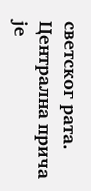светског рата. Централна прича је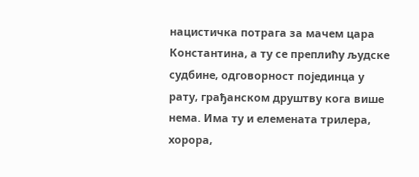нацистичка потрага за мачем цара Константина, а ту се преплићу људске судбине, одговорност појединца у рату, грађанском друштву кога више нема. Има ту и елемената трилера, хорора,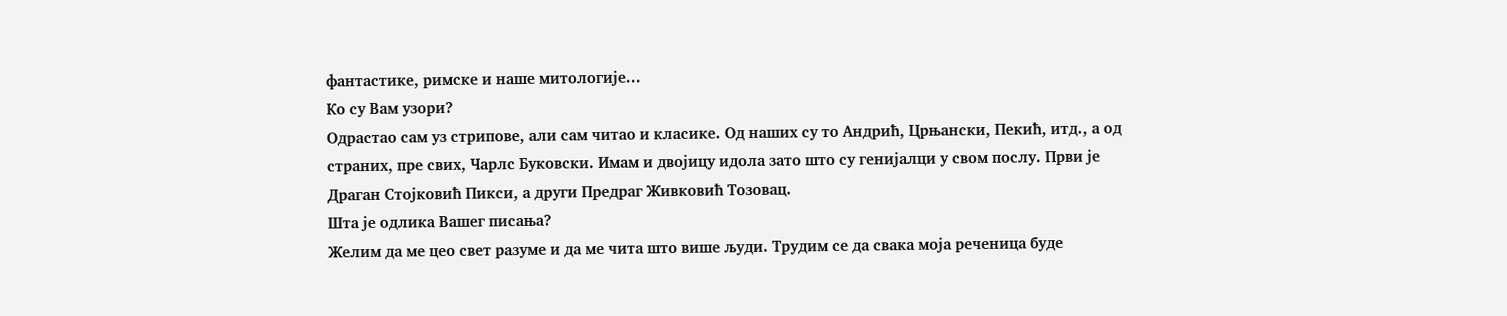фантастике, римске и наше митологије...
Ко су Вам узори?
Одрастао сам уз стрипове, али сам читао и класике. Од наших су то Андрић, Црњански, Пекић, итд., а од страних, пре свих, Чарлс Буковски. Имам и двојицу идола зато што су генијалци у свом послу. Први је Драган Стојковић Пикси, а други Предраг Живковић Тозовац.
Шта је одлика Вашег писања?
Желим да ме цео свет разуме и да ме чита што више људи. Трудим се да свака моја реченица буде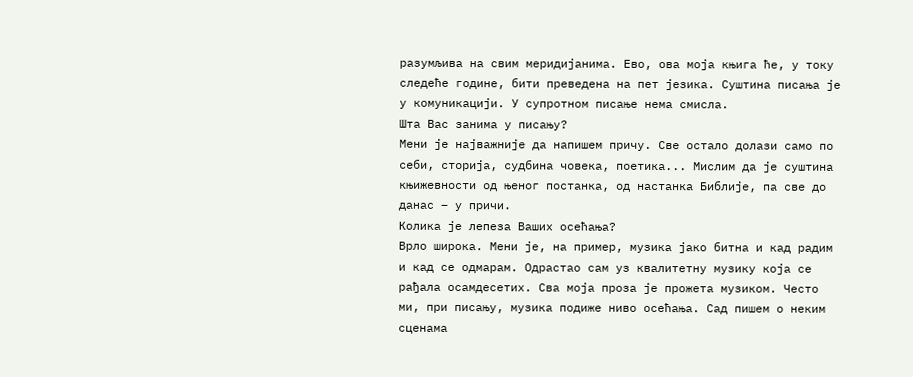разумљива на свим меридијанима. Ево, ова моја књига ће, у току следеће године, бити преведена на пет језика. Суштина писања је у комуникацији. У супротном писање нема смисла.
Шта Вас занима у писању?
Мени је најважније да напишем причу. Све остало долази само по себи, сторија, судбина човека, поетика... Мислим да је суштина књижевности од њеног постанка, од настанка Библије, па све до данас – у причи.
Колика је лепеза Ваших осећања?
Врло широка. Мени је, на пример, музика јако битна и кад радим и кад се одмарам. Одрастао сам уз квалитетну музику која се рађала осамдесетих. Сва моја проза је прожета музиком. Често ми, при писању, музика подиже ниво осећања. Сад пишем о неким сценама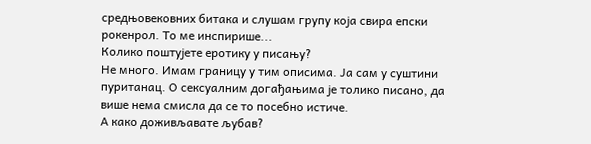средњовековних битака и слушам групу која свира епски рокенрол. То ме инспирише...
Колико поштујете еротику у писању?
Не много. Имам границу у тим описима. Ја сам у суштини пуританац. О сексуалним догађањима је толико писано, да више нема смисла да се то посебно истиче.
А како доживљавате љубав?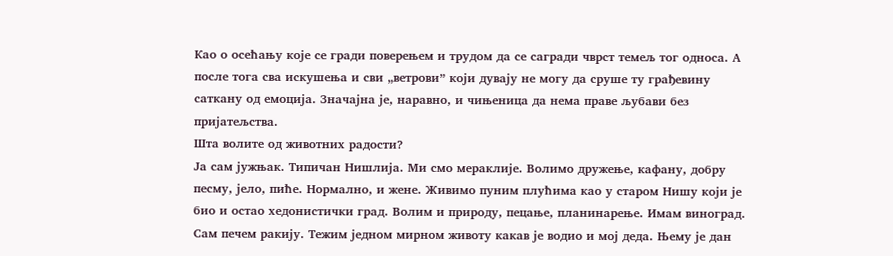Као о осећању које се гради поверењем и трудом да се сагради чврст темељ тог односа. А после тога сва искушења и сви „ветрови” који дувају не могу да сруше ту грађевину саткану од емоција. Значајна је, наравно, и чињеница да нема праве љубави без пријатељства.
Шта волите од животних радости?
Ја сам јужњак. Типичан Нишлија. Ми смо мераклије. Волимо дружење, кафану, добру песму, јело, пиће. Нормално, и жене. Живимо пуним плућима као у старом Нишу који је био и остао хедонистички град. Волим и природу, пецање, планинарење. Имам виноград. Сам печем ракију. Тежим једном мирном животу какав је водио и мој деда. Њему је дан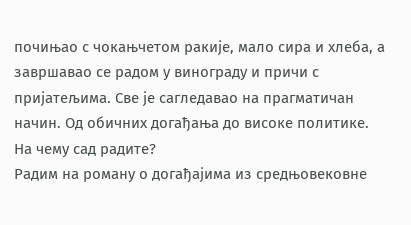почињао с чокањчетом ракије, мало сира и хлеба, а завршавао се радом у винограду и причи с пријатељима. Све је сагледавао на прагматичан начин. Од обичних догађања до високе политике.
На чему сад радите?
Радим на роману о догађајима из средњовековне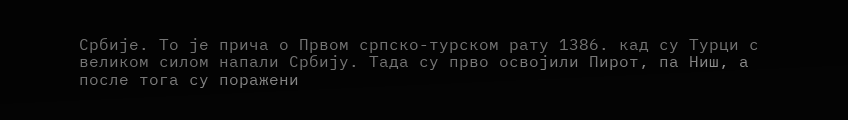Србије. То је прича о Првом српско-турском рату 1386. кад су Турци с великом силом напали Србију. Тада су прво освојили Пирот, па Ниш, а после тога су поражени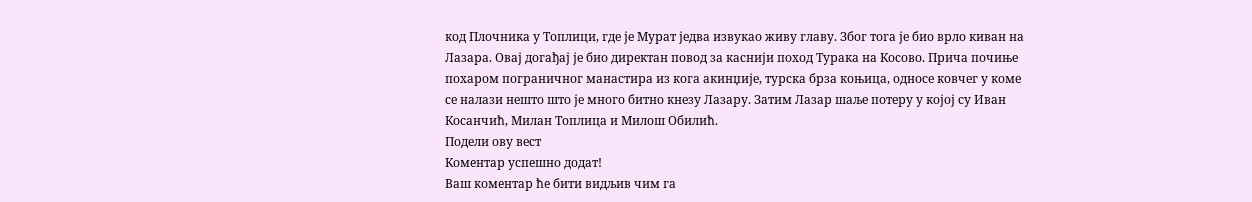код Плочника у Топлици, где је Мурат једва извукао живу главу. Због тога је био врло киван на Лазара. Овај догађај је био директан повод за каснији поход Турака на Косово. Прича почиње похаром пограничног манастира из кога акинџије, турска брза коњица, односе ковчег у коме се налази нешто што је много битно кнезу Лазару. Затим Лазар шаље потеру у којој су Иван Косанчић, Милан Топлица и Милош Обилић.
Подели ову вест
Комeнтар успeшно додат!
Ваш комeнтар ћe бити видљив чим га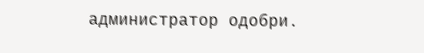администратор одобри.